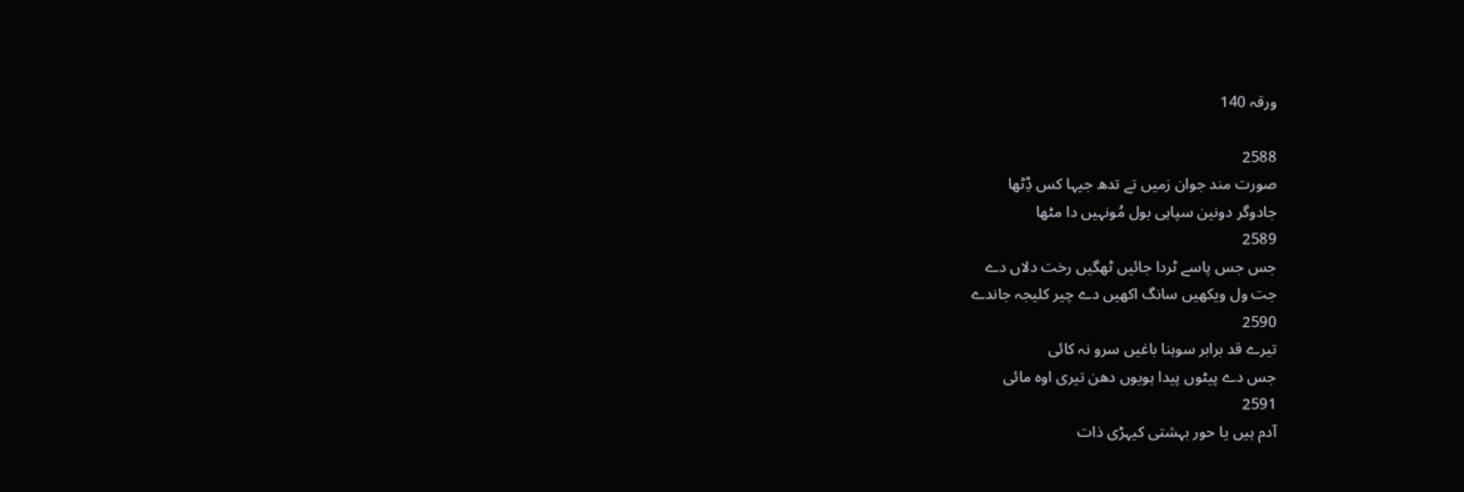ورقہ 140

2588
صورت مند جوان زمیں تے تدھ جیہا کس ڈِٹھا
جادوگر دونین سپاہی بول مُونہیں دا مٹھا
2589
جس جس پاسے ٹردا جائیں ٹھگیں رخت دلاں دے
جت ول ویکھیں سانگ اکھیں دے چیر کلیجہ جاندے
2590
تیرے قد برابر سوہنا باغیں سرو نہ کائی
جس دے پیٹوں پیدا ہویوں دھن تیری اوہ مائی
2591
آدم ہیں یا حور بہشتی کیہڑی ذات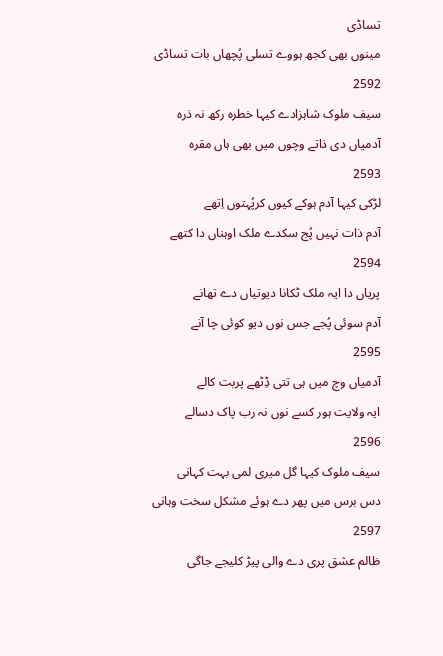تساڈی
مینوں بھی کجھ ہووے تسلی پُچھاں بات تساڈی
2592
سیف ملوک شاہزادے کیہا خطرہ رکھ نہ ذرہ
آدمیاں دی ذاتے وچوں میں بھی ہاں مقرہ
2593
لڑکی کیہا آدم ہوکے کیوں کرپُہتوں اِتھے
آدم ذات نہیں پُج سکدے ملک اوہناں دا کتھے
2594
پریاں دا ایہ ملک ٹکانا دیوتیاں دے تھانے
آدم سوئی پُجے جس نوں دیو کوئی چا آنے
2595
آدمیاں وچ میں ہی تتی ڈِٹھے پربت کالے
ایہ ولایت ہور کسے نوں نہ رب پاک دسالے
2596
سیف ملوک کیہا گل میری لمی بہت کہانی
دس برس میں پھر دے ہوئے مشکل سخت وہانی
2597
ظالم عشق پری دے والی پیڑ کلیجے جاگی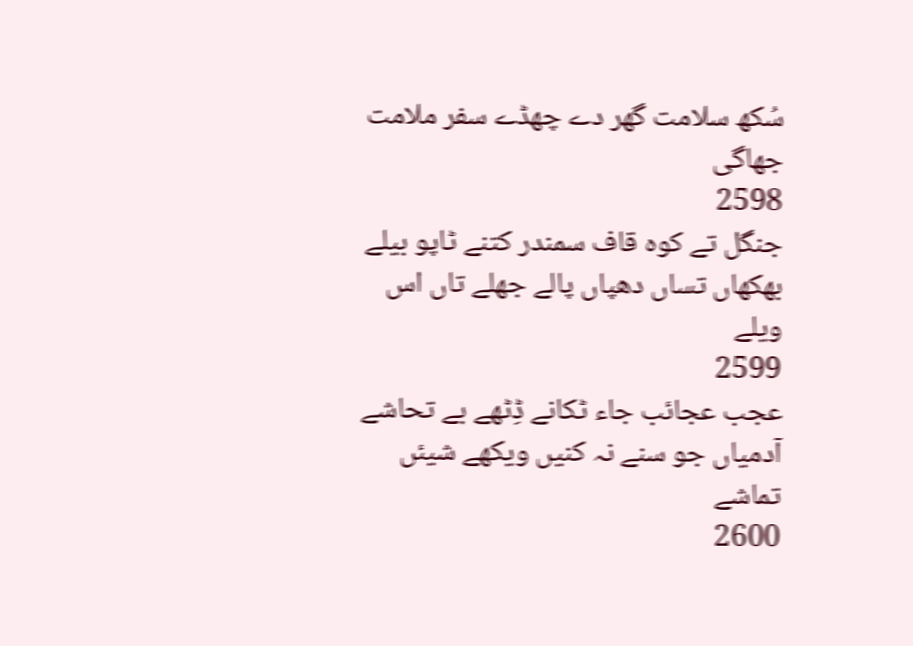سُکھ سلامت گھر دے چھڈے سفر ملامت جھاگی
2598
جنگل تے کوہ قاف سمندر کتنے ٹاپو بیلے
بھکھاں تساں دھپاں پالے جھلے تاں اس ویلے
2599
عجب عجائب جاء ٹکانے ڈِٹھے بے تحاشے
آدمیاں جو سنے نہ کنیں ویکھے شیئں تماشے
2600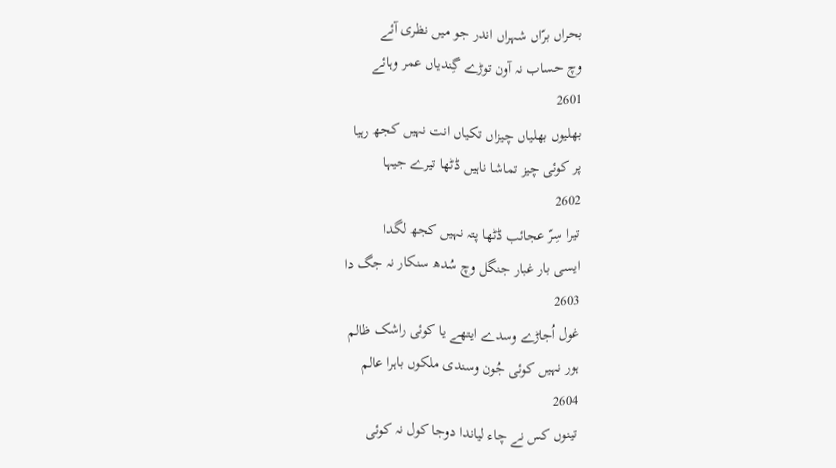بحراں برّاں شہراں اندر جو میں نظری آئے
وچ حساب نہ آون توڑے گِندیاں عمر وہائے
2601
بھلیوں بھلیاں چیزاں تکیاں انت نہیں کجھ رہیا
پر کوئی چیز تماشا ناہیں ڈٹھا تیرے جیہا
2602
تیرا سِرّ عجائب ڈٹھا پتہ نہیں کجھ لگدا
ایسی بار غبار جنگل وچ سُدھ سنکار نہ جگ دا
2603
غول اُجاڑے وسدے ایتھے یا کوئی راشک ظالم
ہور نہیں کوئی جُون وسندی ملکوں باہرا عالم
2604
تینوں کس نے چاء لیاندا دوجا کول نہ کوئی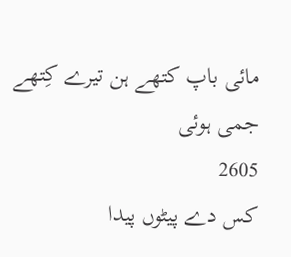مائی باپ کتھے ہن تیرے کِتھے جمی ہوئی
2605
کس دے پیٹوں پیدا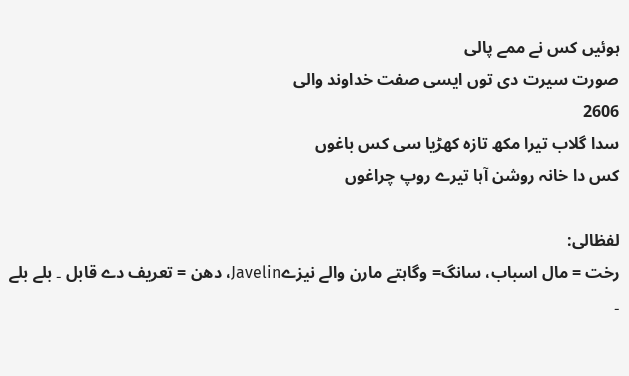ہوئیں کس نے ممے پالی
صورت سیرت دی توں ایسی صفت خداوند والی
2606
سدا گلاب تیرا مکھ تازہ کھڑیا سی کس باغوں
کس دا خانہ روشن آہا تیرے روپ چراغوں

لفظالی:
رخت = مال اسباب، سانگ= وگاہتے مارن والے نیزےJavelin، دھن = تعریف دے قابل ۔ بلے بلے ۔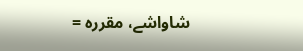شاواشے، مقررہ =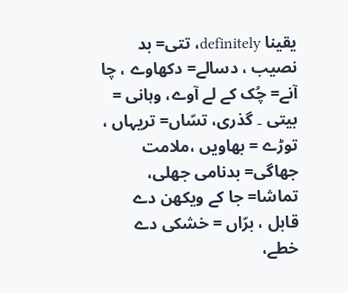یقینا definitely، تتی= بد نصیب ، دسالے= دکھاوے ، چا آنے= چُک کے لے آوے، وہانی = بیتی ۔ گذری، تسّاں= تریہاں ، توڑے = بھاویں ،ملامت جھاگی= بدنامی جھلی، تماشا= جا کے ویکھن دے قابل ، برّاں = خشکی دے خطے،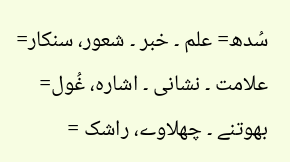سُدھ= علم ۔ خبر ۔ شعور، سنکار= علامت ۔ نشانی ۔ اشارہ، غُول= بھوتنے ۔ چھلاوے، راشک =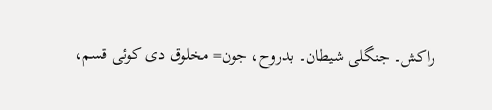راکش۔ جنگلی شیطان۔ بدروح، جون= مخلوق دی کوئی قسم،